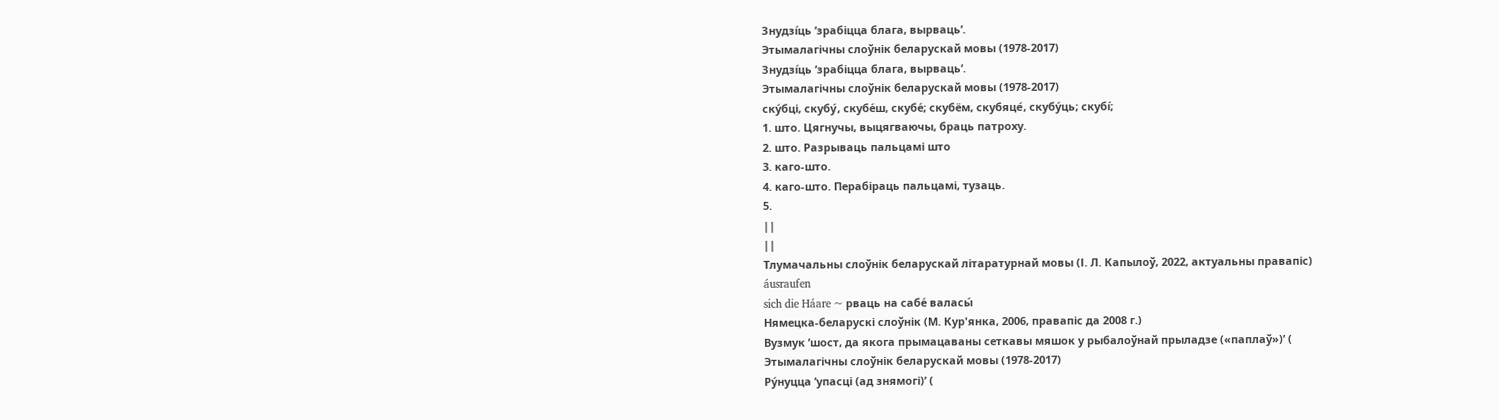Знудзі́ць ’зрабіцца блага, вырваць’.
Этымалагічны слоўнік беларускай мовы (1978-2017)
Знудзі́ць ’зрабіцца блага, вырваць’.
Этымалагічны слоўнік беларускай мовы (1978-2017)
ску́бці, скубу́, скубе́ш, скубе́; скубём, скубяце́, скубу́ць; скубі́;
1. што. Цягнучы, выцягваючы, браць патроху.
2. што. Разрываць пальцамі што
3. каго-што.
4. каго-што. Перабіраць пальцамі, тузаць.
5.
||
||
Тлумачальны слоўнік беларускай літаратурнай мовы (І. Л. Капылоў, 2022, актуальны правапіс)
áusraufen
sich die Háare ~ рваць на сабе́ валасы́
Нямецка-беларускі слоўнік (М. Кур'янка, 2006, правапіс да 2008 г.)
Вузмук ’шост, да якога прымацаваны сеткавы мяшок у рыбалоўнай прыладзе («паплаў»)’ (
Этымалагічны слоўнік беларускай мовы (1978-2017)
Ру́нуцца ’упасці (ад знямогі)’ (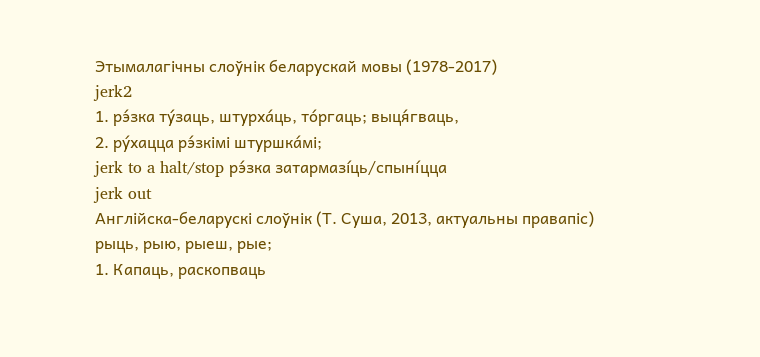Этымалагічны слоўнік беларускай мовы (1978-2017)
jerk2
1. рэ́зка ту́заць, штурха́ць, то́ргаць; выця́гваць,
2. ру́хацца рэ́зкімі штуршка́мі;
jerk to a halt/stop рэ́зка затармазі́ць/спыні́цца
jerk out
Англійска-беларускі слоўнік (Т. Суша, 2013, актуальны правапіс)
рыць, рыю, рыеш, рые;
1. Капаць, раскопваць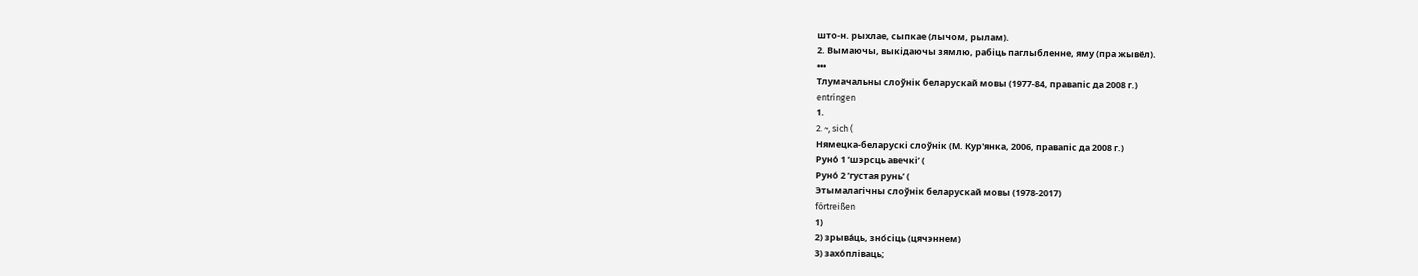што‑н. рыхлае, сыпкае (лычом, рылам).
2. Вымаючы, выкідаючы зямлю, рабіць паглыбленне, яму (пра жывёл).
•••
Тлумачальны слоўнік беларускай мовы (1977-84, правапіс да 2008 г.)
entríngen
1.
2. ~, sich (
Нямецка-беларускі слоўнік (М. Кур'янка, 2006, правапіс да 2008 г.)
Руно́ 1 ’шэрсць авечкі’ (
Руно́ 2 ’густая рунь’ (
Этымалагічны слоўнік беларускай мовы (1978-2017)
fórtreißen
1)
2) зрыва́ць, зно́сіць (цячэннем)
3) захо́пліваць;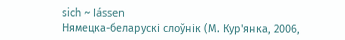sich ~ lássen
Нямецка-беларускі слоўнік (М. Кур'янка, 2006,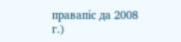правапіс да 2008 г.)